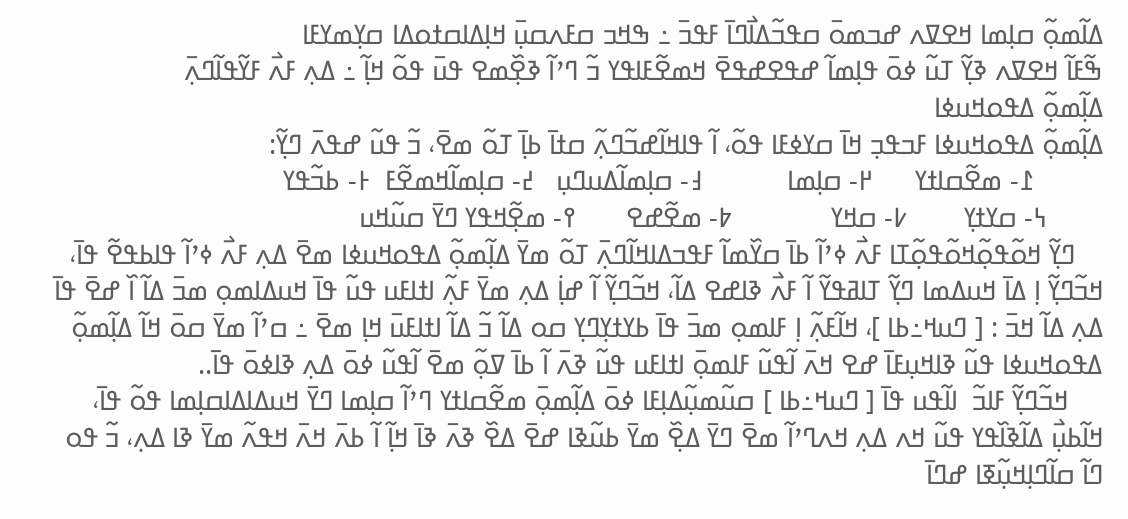ߡߊ߬ߘߋ߲߬ ߛߊ߲ߘߊ ߞߐߜߍ ߝߏߘߋ߫ ߛߟߏ߬ߡߊ߯ߣߊ߫ ߓߟߏ߫ ߸ ߒߞߏ ߛߓߍߛߎ߲߫ ߞߊ߲ߡߊߛߙߋߡߊ ߛߌ߲ߘߌߓߊ
ߒ߬ߓߊ߬ ߞߐߜߍ ߢߌ߲߬ ߠߎ߬ ߦߋ߫ ߟߊ߲ߘߊ߬ ߝߟߐߝߟߐ߫ ߞߘߐ߬ߓߊߟߌ ߏ߬ ߣߴߊ߬ ߢߐ߲߰ߘߐ ߟߎ߫ ߟߋ߬ ߞߊ߲߬ ߸ ߡߍ߲ ߓߍ߯ ߓߌ߬ߟߊ߬ߣߍ߲߫
ߡߊ߲߬ߘߋ߲߬ ߡߟߋߞߎߦߊ
ߡߊ߲߬ߘߋ߲߬ ߡߟߋߞߎߦߊ ߓߏߟߏ߲ ߞߊ߫ ߛߌߦߓߊ ߟߋ߬، ߊ߬ ߟߊߞߊ߬ߝߏ߬ߣߍ߲߬ ߛߙߊ߫ ߕߊ߲߫ ߠߋ߬ ߘߐ߫، ߏ߬ ߟߎ߬ ߝߟߍ߫ ߣߌ߲߬:
          ߁- ߘߐ߬ߛߊߙߌ      ߂- ߛߊ߲ߘߊ            ߃- ߛߊ߲ߘߊ߬ߡߎߣߎ߲   ߄- ߛߊ߲ߘߊ߬ߞߘߐ߬ߓ  ߅- ߕߏ߬ߟߌ
        ߆- ߛߌߙߌ߲        ߇- ߛߞߌ              ߈- ߘߐ߬ߝߐ       ߉- ߘߐ߲߬ߞߟߌ ߣߌ߫ ߛߎ߬ߞߎ
    ߣߌ߲߬ ߞߋ߬ߟߋ߲߬ߞߋ߬ߟߋ߲߬ߠߊ ߓߍ߯ ߦߴߊ߬ ߕߊ߫ ߛߌ߰ߘߊ߬ ߓߟߏߡߊߞߊ߬ߣߍ߲߫ ߠߋ߬ ߘߌ߫ ߡߊ߲߬ߘߋ߲߬ ߡߟߋߞߎߦߊ ߘߐ߫ ߡߍ߲ ߓߍ߯ ߦߴߊ߬ ߟߊߕߟߐ߬ ߟߊ߫، ߞߏ߬ߣߌ߲߬ ߊ߲ ߡߊ߫ ߞߎߡߘߊ ߣߌ߲߬ ߠߊߥߟߌ߬ ߊ߬ ߓߍ߯ ߢߊߝߐ ߡߊ߬، ߞߏ߬ߣߌ߲߬ ߊ߬ ߝߊ߲߭ ߡߍ߲ ߘߌ߫ ߓߍ߲߬ ߊߙߊߓߎ ߟߎ߬ ߟߊ߫ ߞߎߡߊߘߋ߲ ߘߏ߫ ߡߊ߬ ߊ߰ ߝߐ߫ ߟߊ߫ ߡߍ߲ ߡߊ߬ ߞߏ߫ : [ ߣߎߞ߸ߕߊ ]، ߞߊ߬ߓߍ߲߬ ߊ߲ ߓߊߘߋ߲ ߘߏ߫ ߟߊ߫ ߕߌߙߌ߲ߣߌ߲ ߛߋ ߡߊ߬ ߏ߬ ߡߊ߬ ߊߙߊߓߎ߫ ߞߊ߲ ߘߐ߫ ߸ ߛߴߊ߬ ߘߌ߫ ߛߋ߫ ߞߊ߬ ߡߊ߲߬ߘߋ߲߬ ߡߟߋߞߎߦߊ ߟߎ߬ ߢߊߞߎ߲ߓߊ߫ ߝߐ ߞߍ߫ ߊ߬ߟߎ߬ ߓߊߘߋ߲߫ ߊߙߊߓߎ ߟߎ߬ ߢߍ߫ ߊ߬ ߕߊ߫ ߜߋ߲߬ ߘߐ߫ ߊ߬ߟߎ߬ ߦߋ߫ ߡߍ߲ ߢߊߦߋ߫ ߟߊ߫..
     ߞߏ߬ߣߌ߲߬ ߓߊߏ߬  ߊߊ߬ߟߎ ߟߊ߫ [ ߣߎߞ߸ߕߊ ] ߛߎ߬ߘߎ߲߬ߡߊ߲ߓߊ ߦߋ߫ ߡߊ߲߬ߘߋ߲߫ ߘߐ߬ߛߊߙߌ ߣߴߊ߬ ߛߊ߲ߘߊ ߣߌ߫ ߞߎߡߊߡߊߛߊ߲ߘߊ ߟߋ߬ ߟߊ߫، ߞߊ߬ߕߎ߲߯ ߡߊ߬ߢߊ߰ߟߌ ߟߎ߬ ߞߍ ߡߍ߲ ߞߍߣߴߊ߬ ߘߐ߫ ߣߌ߫ ߡߐ߲߰ ߘߌ߫ ߕߎ߬ߢߊ ߝߐ߫ ߡߐ߰ ߢߍ߫ ߢߊ߫ ߞߊ߲߬ ߊ߬ ߕߍ߫ ߞߍ߫ ߞߟߍ߬ ߘߌ߫ ߢߊ ߡߍ߲، ߏ߬ ߟߋ ߣߊ߬ ߛߊ߬ߣߊ߲ߞߎ߲߬ߧߊ ߝߣߊ߫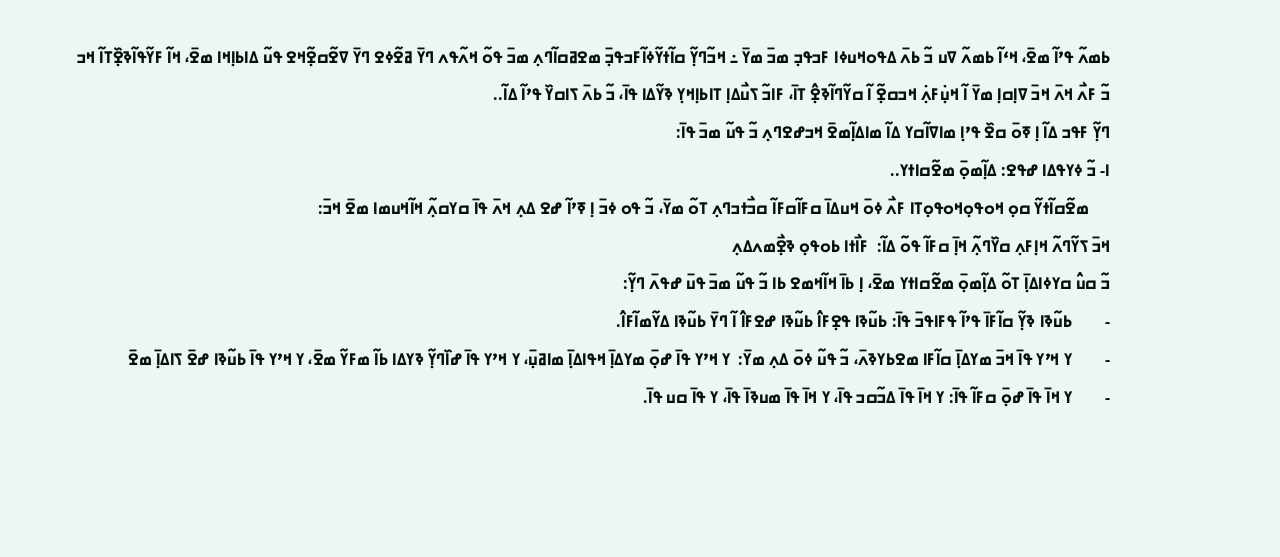ߕߘߍ߬ ߟߴߊ߬ ߘߐ߫، ߞߵߊ߬ ߕߘߍ߬ ߜߎ ߏ߬ ߕߍ߫ ߡߟߋߞߎߦߊ ߓߏߟߏ߲ ߘߏ߫ ߘߌ߫ ߸ ߞߏ߬ߣߌ߲߬ ߛߊ߬ߙߌ߬ߦߊ߬ߓߏߟߏ߲߫ ߘߐߥߛߊ߬ߣߍ߲ ߘߏ߫ ߟߋ߬ ߞߍ߬ߟߍ ߣߌ߫ ߥߐ߬ߦߐ ߣߌ߫ ߜߐ߬ߛߐ߲߬ߞߐ ߟߎ߬ ߡߊߕߊ߲ߞߊ ߘߐ߫، ߞߊ߬ ߓߌ߬ߟߊ߬ߢߐ߲߰ߠߊ߬ ߞߏ ߏ߬ ߓߍ߯ ߞߍ߫ ߞߏ߫ ߜߊ߲ߛߊ߲ ߘߌ߫ ߊ߬ ߞߎ߲߭ߓߍ߲߭ ߞߏߛߐ߲߬ ߊ߬ ߛߌ߬ߣߊ߬ߢߐ߲߮ ߠߊ߫، ߓߊߏ߬ ߖߎ߯ߡߊ߲ ߠߊߕߊ߲ߞߌ߲ ߢߌ߬ߡߊ ߟߊ߫، ߏ߬ ߕߍ߫ ߖߊߛߌ߰ ߟߴߊ߬ ߡߊ߬..
ߣߌ߲߬ ߓߟߏ ߡߊ߬ ߊ߲ ߧߋ߫ ߛߐ߰ ߟߴߊ߲ ߘߊߜߊ߬ߛߌ ߡߊ߬ ߘߊߡߊ߲߬ߘߐ߫ ߞߏߝߐߣߍ߲ ߏ߬ ߟߎ߬ ߘߏ߫ ߟߊ߫:
ߊ- ߏ߬ ߦߌߟߡߊ ߝߟߐ: ߡߊ߲߬ߘߋ߲߫ ߘߐ߬ߛߊߙߌ..
     ߘߐ߬ߛߊ߬ߙߌ߬ ߛߋ߲ ߞߋߟߋ߲ߞߋߟߋ߲ߠߊ ߓߍ߯ ߦߋ߫ ߞߎߡߊ߫ ߛߓߊ߬ߛߓߊ߬ ߛߏ߯ߙߏߣߍ߲ ߠߋ߬ ߘߌ߫، ߏ߬ ߟߋ ߦߏ߫ ߊ߲ ߧߴߊ߬ ߝߐ ߡߍ߲ ߞߍ߫ ߟߊ߫ ߛߌߛߍ߲߬ ߞߊ߬ߞߎߘߊ ߘߐ߫ ߞߏ߫:
ߞߏ߫ ߖߌ߬ߣߍ߬ ߞߊ߲ߓߍ߲ ߛߌ߰ߣߍ߲߬ ߞߊ߲߫ ߛߓߊ߬ ߟߋ߬ ߡߊ߬:  ߓߊ߯ߙߊ ߕߋߟߋ߲ ߢߐ߲߯ߘߍߡߍ߲
ߏ߬ ߛߎ߮ ߛߌߦߊߡߊ߲߫ ߠߋ߬ ߡߊ߲߬ߘߋ߲߫ ߘߐ߬ߛߊߙߌ ߘߐ߫، ߊ߲ ߕߊ߫ ߞߊ߬ߞߘߐ ߕߊ ߏ߬ ߟߎ߬ ߘߏ߫ ߟߎ߫ ߝߟߍ߫ ߣߌ߲߬:
-        ߕߎ߬ߢߊ ߢߌ߲߬ ߛߊ߬ߓߊ߫ ߟߴߊ߬ ߟߓߊߟߏ߫ ߟߊ߫: ߕߎ߬ߢߊ ߟߐ߲ߓߊ߮ ߕߎ߬ߢߊ ߝߐߓߊ߮ ߊ߬ ߣߌ߫ ߕߎ߬ߢߊ ߡߌ߬ߘߊ߬ߓߊ߮.
-        ߌ ߞߴߌ ߟߊ߫ ߞߏ߫ ߘߌߡߊ߲߫ ߛߊ߬ߓߊ ߘߐߕߌߢߍ߫، ߏ߬ ߟߎ߬ ߦߋ߫ ߡߍ߲ ߘߌ߫:  ߌ ߞߴߌ ߟߊ߫ ߝߋ߲߫ ߘߌߡߊ߲߫ ߞߟߊߡߊ߲߫ ߘߊߥߎ߲߫، ߌ ߞߴߌ ߟߊ߫ ߝߊ߰ߣߌ߲߬ ߢߌߡߊ ߕߊ߬ ߘߓߌ߬ ߘߐ߫، ߌ ߞߴߌ ߟߊ߫ ߕߎ߬ߢߊ ߝߐ߫ ߖߊߡߊ߲߫ ߘߐ߫
-        ߌ ߞߊ߫ ߟߊ߫ ߝߋ߲߫ ߛߓߊ߬ ߟߊ߫: ߌ ߞߊ߫ ߟߊ߫ ߡߏ߬ߛߏ ߟߊ߫، ߌ ߞߊ߫ ߟߊ߫ ߘߎߢߊ߫ ߟߊ߫، ߌ ߟߊ߫ ߛߎ ߟߊ߫.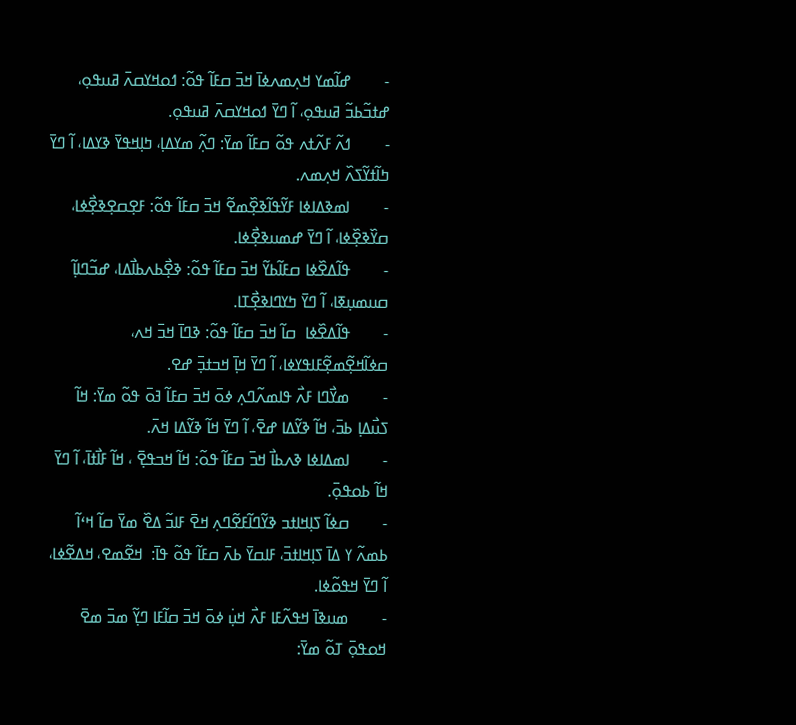-        ߝߊ߬ߘߌ ߞߍ߲ߘߍߦߊ߫ ߞߏ߫ ߛߓߊ߬ ߟߋ߬: ߗߋߞߌߛߍ߫ ߥߎߟߋ߲، ߝߙߏ߬ߕߏ߬ ߥߎߟߋ߲، ߊ߬ ߣߌ߫ ߗߋߞߌߛߍ߫ ߥߎߟߋ߲.
-        ߗߍ߬ ߓߍ߬ߙߍ ߟߋ߬ ߛߓߊ߬ ߘߌ߫: ߣߍ߲߬ ߘߌߡߊ߲، ߤߊ߲ߞߟߌ߫ ߢߌߡߊ، ߊ߬ ߣߌ߫ ߤߊ߬ߙߌ߬ߖߍ߰ ߞߍ߲ߘߍ.
-        ߊߘߢߡߊߦߊ ߓߌ߬ߟߊ߬ߢߐ߲߰ߘߐ߬ ߞߏ߫ ߛߓߊ߬ ߟߋ߬: ߓߐ߲ߛߐ߲ߢߐ߲߯ߦߊ، ߛߌ߰ߢߐ߲߰ߦߊ، ߊ߬ ߣߌ߫ ߝߘߎߢߐ߲߯ߦߊ.
-        ߟߊ߬ߡߐ߰ߦߊ ߛߓߊ߬ߕߌ߬ ߞߏ߫ ߛߓߊ߬ ߟߋ߬: ߢߐ߲߯ߕߍߕߊ߯ߡߊ، ߝߏ߬ߣߊߊ߲߬ ߛߎߘߎ߲ߧߊ، ߊ߬ ߣߌ߫ ߤߌߣߊߢߐ߲߯ߠߊ.
-        ߟߊ߬ߡߐ߰ߦߊ  ߛߊ߬ ߞߏ߫ ߛߓߊ߬ ߟߋ߬: ߢߣߊ߫ ߞߏ߫ ߞߍ، ߛߦߊ߬ߞߐ߲߬ߘߐ߲߬ߓߊߟߌߦߊ، ߊ߬ ߣߌ߫ ߞߊ߲߫ ߞߏߙߏ߲߫ ߝߐ.
-        ߘߌ߯ߣߊ ߓߍ߯ ߟߊߘߍ߬ߣߍ߲ ߦߋ߫ ߞߏ߫ ߛߓߊ߬ ߔߋ߫ ߟߋ߬ ߘߌ߫: ߞߊ߬ ߖߎ߯ߡߊ߲ ߕߏ߫، ߞߊ߬ ߢߌ߬ߡߊ ߝߐ߫، ߊ߬ ߣߌ߫ ߞߊ߬ ߢߌ߬ߡߊ ߞߍ߫.
-        ߊߘߡߊߦߊ ߢߍߕߊ߯ ߞߏ߫ ߛߓߊ߬ ߟߋ߬: ߞߊ߬ ߞߏߟߐ߲߫ ، ߞߊ߬ ߓߊ߯ߙߊ߫، ߊ߬ ߣߌ߫ ߞߊ߬ ߕߋߟߋ߲߫.
-        ߛߦߊ߬ ߖߊ߲ߞߊߙߏ ߢߌ߬ߣߊ߬ߓߐ߬ߣߍ߲ ߞߐ߫ ߓߊߏ߬ ߡߐ߰ ߘߌ߫ ߛߊ߬ ߞߵߊ߬ ߕߘߍ߬ ߌ ߡߊ߫ ߖߊ߲ߞߊߙߏ߫، ߓߊߛߌ߫ ߕߍ߫ ߛߓߊ߬ ߟߋ߬ ߟߊ߫:  ߞߐ߬ߘߐ، ߞߡߐ߬ߦߊ، ߊ߬ ߣߌ߫ ߞߟߋ߬ߦߊ.
-        ߘߎߢߊ߫ ߞߟߍ߬ߓߊ ߓߍ߯ ߞߎ߲߭ ߦߋ߫ ߞߏ߫ ߛߊ߬ߓߊ ߣߌ߲߬ ߘߏ߫ ߘߐ߫ ߞߋߟߋ߲߫ ߠߋ߬ ߘߌ߫: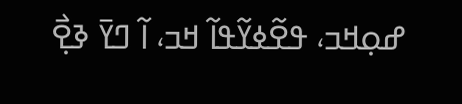ߝߋ߲ߞߏ، ߟߐ߬ߦߌ߬ߟߊ߬ ߞߏ، ߊ߬ ߣߌ߫ ߢߐ߲߯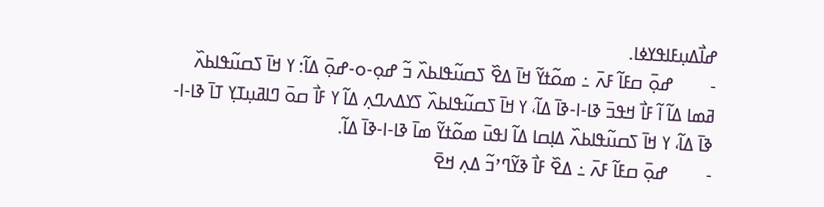ߝߊ߯ߡߎ߲ߓߊߟߌߦߊ.
-        ߝߋ߲߫ ߛߓߊ߬ ߓߍ߫ ߸ ߘߋ߬ߙߌ߬ ߞߊ߫ ߡߐ߰ ߖߛߎ߬ߟߊߕߍ߰ ߏ߬ ߝߋ߲-ߋ-ߝߋ߲߫ ߡߊ߬: ߌ ߞߊ߫ ߖߛߎ߬ߟߊߕߍ߰ ߥߘߊ ߡߊ߬ ߊ߬ ߓߊ߯ ߞߟߏ߫ ߢߊ-ߊ-ߢߊ߫ ߡߊ߬، ߌ ߞߊ߫ ߖߛߎ߬ߟߊߕߍ߰ ߖߌߡߍߣߍ߲ ߡߊ߬ ߌ ߓߊ߯ ߛߋ߫ ߣߊߥߎ߲ߠߌ߲ ߠߊ߫ ߢߊ-ߊ-ߢߊ߫ ߡߊ߬، ߌ ߞߊ߫ ߖߛߎ߬ߟߊߕߍ߰ ߡߊ߲ߛߊ ߡߊ߬ ߊߟߎ߫ ߘߋ߬ߙߌ߬ ߘߊ߫ ߢߊ-ߊ-ߢߊ߫ ߡߊ߬.
-        ߝߋ߲߫ ߛߓߊ߬ ߓߍ߫ ߸ ߡߐ߰ ߓߊ߯ ߢߌ߬ߣߴߏ߬ ߡߍ߲ ߞߐ߫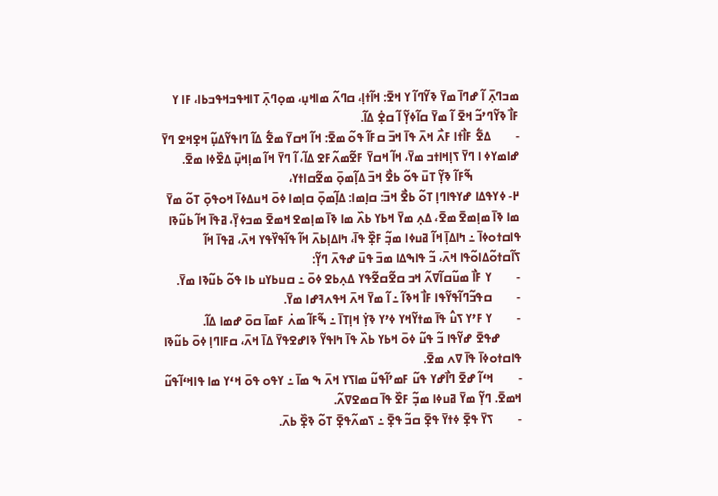ߘߏߣߍ߲߫ ߊ߬ ߝߣߊ߫ ߘߌ߫ ߢߌ߬ߣߊ߬ ߌ ߞߐ߫: ߞߊ߬ߙߊ߲، ߛߣߍ߬ ߘߊߞߎ߲، ߘߋ߲ߣߍ߲߫ ߠߊߞߟߏߞߟߏߕߊ، ߓߊ ߌ ߓߊ߯ ߢߌ߬ߣߴߏ߬ ߞߐ߫ ߊ߬ ߘߌ߫ ߛߊ߬ߦߌ߲߬ ߊ߬ ߛߐ߲߭ ߡߊ߬.
-        ߡߐ߱ ߓߊ߯ߙߊ ߓߍ߯ ߞߍ߫ ߟߊ߫ ߞߏ߫ ߛߓߊ߬ ߟߋ߬ ߘߐ߫: ߞߊ߬ ߞߛߌ߫ ߘߐ߱ ߡߊ߬ ߣߊߟߌ߬ߡߎ߲߬ ߞߐ߲ߞߐ ߣߌ߫ ߝߊߘߌߦ ߊ ߣߌ߫ ߖߊ߲ߞߊߙߏ ߘߌ߫، ߞߊ߬ ߞߛߌ߫ ߓߐ߬ߘߍ߬ߓߐ ߡߊ߬، ߊ߬ ߣߌ߫ ߞߊ߬ ߘߊ߲ߞߎ߲߫ ߡߐ߰ߦߊ ߘߐ߫.
               ߒ߬ߓߊ߬ ߢߌ߲߬ ߠߎ߫ ߟߋ߬ ߕߐ߯ ߞߏ߫ ߡߊ߲߬ߘߋ߲߫ ߘߐ߬ߛߊߙߌ،
߂- ߦߌߟߡߊ ߝߌߟߊߣߊ߲ ߠߋ߬ ߕߐ߯ ߞߏ߫: ߛߊ߲ߘߊ: ߡߊ߲߬ߘߋ߲߫ ߛߊ߲ߘߊ ߦߋ߫ ߞߎߡߦߊ߫ ߞߋߟߋ߲߫ ߠߋ߬ ߘߌ߫ ߘߊ ߢߊ߫ ߘߊ߲ߘߐ߫ ߘߐ߫، ߡߍ߲ ߘߌ߫ ߞߕߌ ߕߍ߰ ߘߊ ߢߊ߫ ߘߊ߲ߘߐ ߞߘߐ߫ ߘߏߦߌ߲߫، ߥߟߊ߫ ߞߊ߬ ߕߎ߬ߢߊ ߟߊߛߙߋߦߊ߫ ߸ ߤߊߡߊ߲߫ ߞߊ߬ ߥߎߦߊ ߘߏ߲߬ ߓߐ߲߰ ߟߊ߫، ߤߊߡߊ߲ߕߍ߫ ߞߊ߬ ߟߊ߬ߟߌ߰ߟߌ ߞߍ߫، ߥߟߊ߫ ߞߊ߬ ߖߊ߬ߛߙߋ߬ߡߊߋ߬ߟߊ ߞߍ߫، ߏ߬ ߟߊߒߡߊ ߘߏ߫ ߟߎ߫ ߝߟߍ߫ ߣߌ߲߬:
-        ߌ ߓߊ߯ ߘߎ߬ߛߊ߬ߜߍ߬ ߞߏ ߛߐ߬ߛߐ߬ߟߌ ߡߍ߲ߕߐ ߦߋ߫ ߸ ߛߎߕߌߎ ߕߊ ߟߋ߬ ߕߎ߬ߢߊ ߘߌ߫.
-        ߛߟߏ߬ߣߊ߬ߟߌ߬ߟߊ ߓߊ߯ ߞߢߊ߬ ߸ ߊ߬ ߘߌ߫ ߞߍ߫ ߞߟߍߔߝߊ ߘߌ߫.
-        ߌ ߓߴߌ ߖߎ߮ ߟߊ߫ ߘߙߌ߬ߞߌ ߦߴߌ ߢߌ߲߭ ߞߊ߲ߠߊ߫ ߸ ߒ߬ߓߊ߬ ߘߍ߭ ߓߘߊ߫ ߛߋ߫ ߝߘߊ ߡߊ߬.
       ߝߟߐ߫ ߝߌ߬ߟߊ ߏ߬ ߟߎ߬ ߦߋ߫ ߞߕߌ ߕߍ߰ ߟߊ߫ ߤߊߟߌ߬ ߢߊߝߐߟߌ߫ ߡߊ߫ ߞߍ߫، ߛߓߊߣߊ߲ ߦߋ߫ ߕߎ߬ߢߊ ߟߊߛߙߋߦߊ߫ ߟߊ߫ ߜߍ ߘߐ߫.
-        ߞߵߊ߬ ߝߐ߫ ߣߊ߯ߝߌ ߟߎ߬ ߓߘߴߊ߬ߟߎ߬ ߘߊߖߌ ߞߍ߫ ߒ ߘߊ߫ ߸ ߌߟߋ ߟߋ߫ ߞߵߌ ߘߊ ߟߊߞߵߊ߬ߟߎ߬ ߞߘߐ߫. ߣߌ߲߬ ߘߌ߫ ߥߎߦߊ ߘߏ߲߬ ߓߐ߰ ߟߊ߫ ߛߘߐߜߍ߬.
-        ߖߌ߫ ߟߐ߲߫ ߦߙߌ߫ ߟߐ߲߫ ߛߏ߬ ߟߐ߲߫ ߸ ߖߘߍ߬ߟߐ߲߫ ߠߋ߬ ߢߐ߲߰ ߕߍ߫.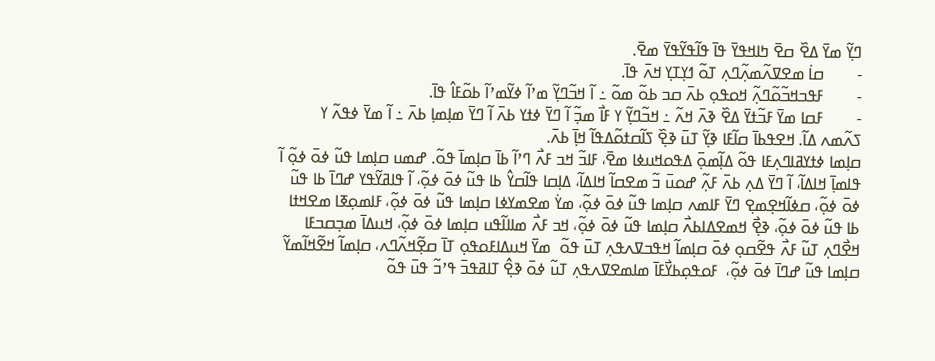ߣߌ߲߬ ߘߌ߫ ߡߐ߰ ߛߐ߫ ߤߊߞߟߌ߫ ߟߊ߫ ߟߊ߬ߟߌ߬ߟߌ߫ ߘߐ߫.
-        ߛߊ߭ ߘߐߜߍ߬ߘߍ߲߬ߣߍ߲ ߠߋ߬ ߗߌ߲ߠߌ߲ ߞߍ߫ ߟߊ߫.
-        ߓߟߏߞߏ߬ߋ߬ߣߍ߲߬ ߞߋߟߋ߲ ߕߍ߫ ߛߏ ߕߋ߬ ߘߋ߬ ߸ ߊ߬ ߞߏ߬ߣߌ߲߬ ߘߴߊ߬ ߦߌ߬ߘߴߊ߬ ߕߋ߬ߓߊ߮ ߟߊ߫.
-        ߓߛߊ ߘߌ߫ ߓߏ߬ߙߌ߫ ߡߐ߰ ߢߍ߫ ߞߍ߬ ߸ ߞߏ߬ߣߌ߲߬ ߌ ߓߊ߯ ߘߏ߲߬ ߊ߬ ߣߌ߫ ߦߙߌ ߕߍ߫ ߊ߬ ߣߌ߫ ߘߊ߲ߘߊ߲ ߕߍ߫ ߸ ߊ߬ ߘߌ߫ ߦߟߍ߬ ߌ ߖߍ߬ߘߍ ߡߊ߬. ߞߐߟߕߊ߫ ߛߊ߬ߓߊ ߢߌ߲߬ ߠߎ߫ ߢߐ߲߰ ߖߊ߬ߛߙߋ߬ߡߟߊ߬ ߞߊ߲߫ ߕߍ߫.
ߛߊ߲ߘߊ ߦߙߌߥߊߣߍ߲ߓߊ ߟߋ߬ ߡߊ߲߬ߘߋ߲߫ ߡߟߋߞߎߦߊ ߘߐ߫، ߓߊߏ߬ ߞߏ ߓߍ߯ ߣߴߊ߬ ߕߊ߫ ߛߊ߲ߘߊ߫ ߟߋ߬. ߝߘߎ ߛߊ߲ߘߊ ߟߎ߬ ߦߋ߫ ߦߋ߲߬ ߊ߬ ߟߊߘߊ߲߫ ߞߊߡߊ߬، ߊ߬ ߣߌ߫ ߡߍ߲ ߕߍ߫ ߓߍ߲߬ ߝߋߎ߫ ߏ߬ ߘߐߛߊ߬ ߞߊߡߊ߬، ߡߊ߲ߛߊ ߟߊ߬ߛߌ߮ ߕߊ ߟߎ߬ ߦߋ߫ ߦߋ߲߬، ߊ߬ ߟߊߥߌ߬ߟߌ ߝߣߊ߫ ߕߊ ߟߎ߬ ߦߋ߫ ߦߋ߲߬، ߛߦߊ߬ߞߐ߲ߘߐ߲ ߣߌ߫ ߓߊߘߍ ߛߊ߲ߘߊ ߟߎ߬ ߦߋ߫ ߦߋ߲߬، ߘߌ߭ ߘߐߘߌߦߊ ߛߊ߲ߘߊ ߟߎ߬ ߦߋ߫ ߦߋ߲߬، ߓߊߘߋ߲ߧߊ ߘߐߞߙߊ ߕߊ ߟߎ߬ ߦߋ߫ ߦߋ߲߬، ߢߐ߲߯ ߞߘߐߡߊߕߍ߯ ߛߊ߲ߘߊ ߟߎ߬ ߦߋ߫ ߦߋ߲߬، ߞߏ ߓߍ߯ ߘߊߊߊ߬ߟߎ ߛߊ߲ߘߊ ߦߋ߫ ߦߋ߲߬، ߞߎߡߊ߫ ߘߏ߲ߛߏߓߊ ߞߐ߯ߣߍ߲ ߠߎ߬ ߓߍ߯ ߟߐ߬ߛߋ߲ ߦߋ߫ ߛߊ߲ߘߊ߬ ߞߟߏߜߍߟߍ߲ ߠߎ߫ ߟߋ߬  ߘߌ߫ ߞߎߡߊߓߋߟߋ߲ ߠߊ߫ ߛߐ߲߬ߞߍ߬ߣߍ، ߛߊ߲ߘߊ߬ ߞߐ߬ߞߊ߬ߘߌ߬ ߛߊ߲ߘߊ ߟߎ߬ ߝߣߊ߫ ߦߋ߫ ߦߋ߲߬،  ߓߋߟߋ߲ߕߌ߯ߓߊ߫ ߘߊߘߐߜߍߟߍ߲ ߠߎ߬ ߦߋ߫ ߢߐ߲߮ ߠߊߥߟߏ߫ ߟߴߏ߬ ߟߎ߫ ߟߋ߬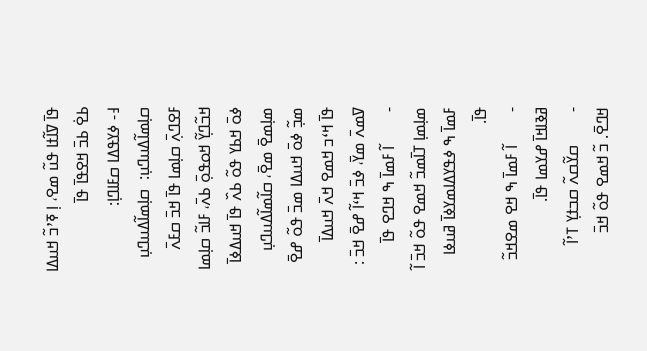ߟߊ߫ ߜߊ߬ߙߊ ߟߎ߬ ߘߐ، ߊ߲ ߧߴߏ߬ ߞߎߡߊ ߕߐ߭ ߕߏ߫ ߞߐߟߊ߫ ߟߊ߫
߃- ߦߌߟߡߊ ߛߓߊߣߊ߲: ߛߊ߲ߘߊ߬ߡߎߣߎ߲:  ߛߊ߲ߘߊ߬ߡߎߣߎ߲ ߓߐߣߍ߲߫ ߛߊ߲ߘߊ ߟߊ߫ ߞߏ߫ ߛߓߍ߫ ߞߏ߬ߣߌ߲߬ ߞߋߟߋ߲߫ ߕߍ߫، ߓߊߏ߬ ߛߊ߲ߘߊ ߦߋ߫ ߞߕߌ ߟߋ߬ ߕߍ߰ ߟߊ߫ ߞߎߡߦߊ߫ ߘߊ߲ߘߐ߫ ߘߐ߫، ߛߊ߬ߘߊ߬ߡߎߣߎ߲ ߘߏ߲߬ ߦߋ߫ ߞߎߡߊ ߘߏ߫ ߟߋ߬ ߝߐ߫ ߟߊ߫ ߞߵߏ ߞߘߐ ߞߍ߫ ߞߎߡߊ߫ ߜߘߍ߫ ߘߌ߫، ߦߏ߫ ߞߵߊ߬ ߝߐ߫ ߞߏ߫ :
-        ߊ߬ ߓߘߊ߫ ߒ ߞߣߐ ߟߊ߫ ߘߊ߲ߘߊ߲ ߠߊ߫ߘߏ߬ ߞߘߐ ߟߋ߬ ߞߏ߫ ߊ߬ ߓߘߊ߫ ߒ ߦߟߌߡߊߘߌߦߊ߫ ߥߎߦߊ ߟߊ߫.
-        ߊ߬ ߓߘߊ߫ ߒ ߞߐ ߘߐߞߏ߬ ߥߢߊߞߊ߫ ߝߌߘߊ ߟߊ߫.
-        ߛߌ߬ߛߍ߬ ߛߏߙߌ߲ ߠߴߊ߬ ߞߣߐ߫. ߏ߬ ߞߘߐ ߟߋ߬ ߞߏ߫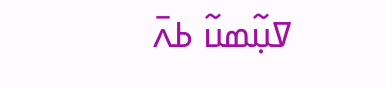ߜߎ߲߬ߘߎ߬ ߕߍ߫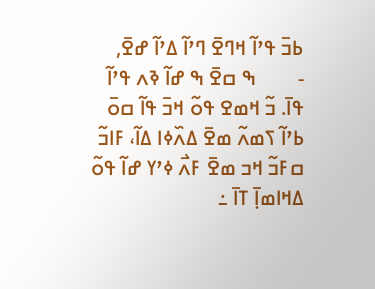ߕߏ߫ ߟߴߊ߬ ߞߣߐ߫ ߣߴߊ߬ ߡߴߊ߬ ߝߐ߫,
-        ߒ ߛߐ߫ ߒ ߝߊ߬ ߢߍ ߟߴߊ߬ ߟߊ߫. ߏ߬ ߞߘߐ ߟߋ߬ ߞߏ߫ ߟߊ߬ ߛߋ߫ ߕߴߊ߬ ߖߘߍ߬ ߘߐ߫ ߡߍ߰ߦߊ ߡߊ߬، ߓߊߏ߬ ߛߓߏ߬ ߞߏ ߘߐ߫ ߓߍ߯ ߦߴߌ ߝߊ߬ ߟߋ߬ ߡߞߊߘߊ߲߫ ߠߊ߫ ߸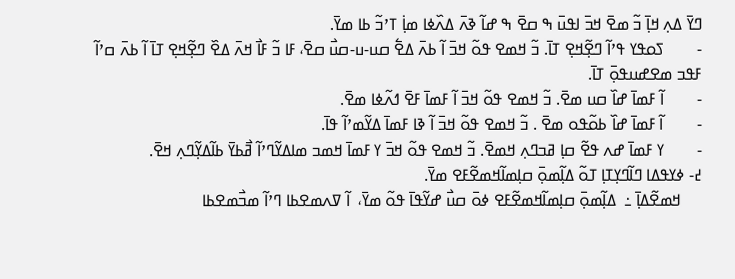ߣߌ߫ ߡߍ߲ ߞߊ߲߫ ߏ߬ ߘߐ߫ ߞߏ߫ ߊߟߎ߫ ߒ ߛߐ߫ ߒ ߝߊ߬ ߢߍ߫ ߡߍ߰ߦߊ ߘߊ߲߭ ߠߴߏ߬ ߕߊ ߘߌ߫.
-        ߖߋߟߌ ߟߴߊ߬ ߣߐ߲߬ߞߐ߲ ߠߊ߫. ߏ߬ ߞߘߐ ߟߋ߬ ߞߏ߫ ߊ߬ ߕߍ߫ ߡߐ߱ ߛߎ-ߎ-ߛߎ߯ ߛߐ߫، ߓߊ ߏ߬ ߓߊ߯ ߞߍ߫ ߡߐ߰ ߣߐ߲߬ߞߐ߲ ߠߊ߫ ߊ߬ ߕߍ߫ ߛߴߊ߬ ߓߟߏ ߘߐߝߎߟߋ߲߫ ߠߊ߫.
-        ߊ߬ ߓߘߊ߫ ߝߊ߰ ߛߎ ߘߐ߫. ߏ߬ ߞߘߐ ߟߋ߬ ߞߏ߫ ߊ߬ ߓߘߊ߫ ߓߐ߫ ߗߍ߬ߦߊ ߘߐ߫.
-        ߊ߬ ߓߘߊ߫ ߝߊ߰ ߕߋ߬ߟߋ ߘߐ߫ . ߏ߬ ߞߘߐ ߟߋ߬ ߞߏ߫ ߊ߬ ߢߊ ߓߘߊ߫ ߡߌ߬ߘߴߊ߬ ߟߊ߫.
-        ߌ ߓߘߊ߫ ߝߍ ߟߐ߬ ߛߊ߲ ߥߏߣߍ߲ ߞߘߐ߫. ߏ߬ ߞߘߐ ߟߋ߬ ߞߏ߫ ߌ ߓߘߊ߫ ߞߘߏ ߘߊߡߌ߬ߣߴߊ߬ ߥ߯ߕߌ߫ ߕߊ߬ߡߌ߲߬ߣߍ߲ ߞߐ߫.
߄- ߦߌߟߡߊ ߣߊ߬ߣߌ߲ߠߊ߲ ߠߋ߬ ߡߊ߲߬ߘߋ߲߫ ߛߊ߲ߘߊ߬ߞߘߐ߬ߓߐ ߘߌ߫.
     ߞߘߐ߬ߡߊ߲߫ ߸  ߡߊ߲߬ߘߋ߲߫ ߛߊ߲ߘߊ߬ߞߘߐ߬ߓߐ ߦߋ߫ ߛߎ߯ ߝߌ߬ߟߊ߫ ߟߋ߬ ߘߌ߫،  ߊ߬ ߜߍߘߐߕߊ ߣߴߊ߬ ߘߏ߯ߘߐߕߊ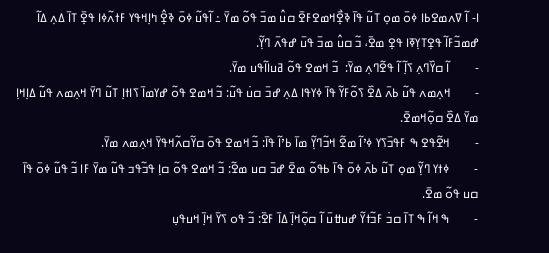ߊ- ߊ߬ ߜߍߘߐߕߊ ߦߋ߫ ߘߋ߲ ߠߎ߬ ߟߊ߫ ߢߐ߲߯ߞߘߐߓߐ߫ ߛߎ߮ ߘߏ߫ ߟߋ߬ ߘߌ߫ ߸ ߊ߬ߟߎ߬ ߦߋ߫ ߢߐ߲߮ ߤߊ߲ߞߟߌ ߓߙߍ߬ߦߊ ߟߐ߲߫ ߠߊ߫ ߡߍ߲ ߡߊ߬ ߝߘߏ߬ߓߊ߬ ߟߐ߲ߠߌ߲ߧߊ ߟߐ߲ ߘߐ߫، ߏ߬ ߛߎ߮ ߘߏ߫ ߟߎ߫ ߝߟߍ߫ ߣߌ߲߬.
-        ߊ߬ ߛߌ߰ߣߍ߲ ߖߊ߲߬ ߊ߬ ߟߐ߬ߣߍ߲ ߘߌ߫:  ߏ߬ ߞߘߐ ߟߋ߬ ߥߎߊߊ߬ߟߎ ߘߌ߫.
-        ߞߍ߲ߘߍ ߟߎ߬ ߕߍ߫ ߡߐ߰ ߖߋ߬ߓߌ߬ ߟߊ߫ ߦߌߟߊ ߡߍ߲ ߝߏ߫ ߛߎ߭ ߟߎ߬: ߏ߬ ߞߘߐ ߟߋ߬ ߝߌߘߊ߫ ߖߊߙߊ߲ ߠߎ߬ ߣߌ߫ ߞߍ߲ߘߍ ߟߎ߬ ߡߊ߲ߞߊ߲ ߘߌ߫ ߡߐ߰ ߛߋ߲߬ߞߘߐ߫.
-        ߞߐ߬ߟߐ ߒ ߓߟߏ߫ߖߌ ߦߴߊ߬ ߘߐ߬ ߞߏ߬ߣߌ߲߬ ߘߊ߫ ߕߴߊ߬ ߟߊ߫: ߏ߬ ߞߘߐ ߟߋ߫ ߛߌ߬ߛߍ߬ߞߟߌ߫ ߞߍ߲ߘߍ ߘߌ߫.
-        ߦߙߌ ߣߌ߲߬ ߘߋ߲ ߠߎ߬ ߕߍ߫ ߦߋ߫ ߟߊ߫ ߕߟߋ߬ ߘߐ߫ ߝߏ߫ ߛߎ ߘߐ߬: ߏ߬ ߞߘߐ ߟߋ߬ ߛߊ߲ ߟߏ߬ߟߏ ߟߎ߬ ߘߌ߫ ߓߊ ߏ߬ ߟߎ߬ ߦߋ߫ ߟߊ߫ ߛߎ ߟߋ߬ ߘߐ߫.
-        ߒ ߞߊ߬ ߒ ߠߊ߫ ߛߏ߭ ߓߏ߬ߙߌ߬ ߝߎߚߎ߫ ߊ߬ ߛߋ߲߬ߞߊ߲߫ ߡߊ߫ ߓߐ߫: ߏ߬ ߟߋ ߖߌ߫ ߞߊ߲߫ ߞߎߟߎ߲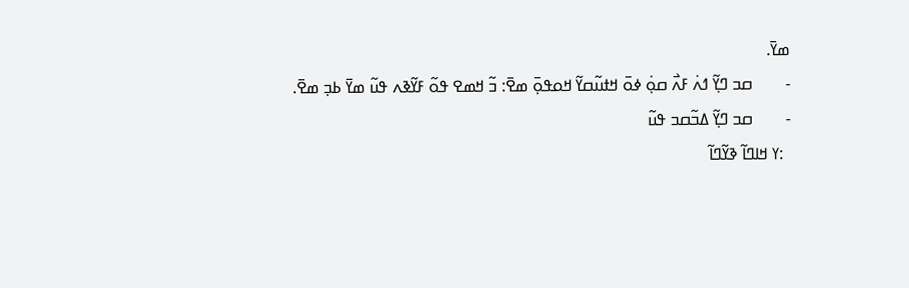ߘߌ߫.
-        ߛߏ ߣߌ߲߬ ߗߍ߭ ߓߍ߯ ߛߋ߲߭ ߦߋ߫ ߞߙߎ߬ߛߌ߬ ߞߋߟߋ߲߫ ߘߐ߫: ߏ߬ ߞߘߐ ߟߋ߬ ߓߌ߬ߢߍ ߟߎ߬ ߘߌ߫ ߕߏ߲ ߘߐ߫.
-        ߛߏ ߣߌ߲߬ ߡߏ߬ߛߏ ߟߎ߬
  :ߌ ߞߊߣߊ߬ ߢߌ߬ߣߊ߬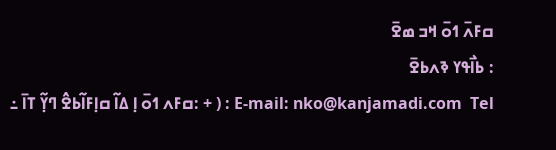ߛߓߍ߫ ߗߋ߫ ߞߏ ߘߐ߫
: ߕߊ߯ߟߌ ߢߍߕߐ߫
E-mail: nko@kanjamadi.com  Tel : ( + :ߛߓߍ ߗߋ߫ ߊ߲ ߡߊ߬ ߛߊ߲ߓߊ߬ߕߐ߮ ߣߌ߲߬ ߠߊ߫ ߸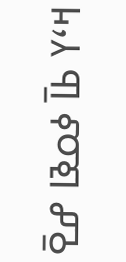ߞߵߌ ߕߊ߫ ߦߋߢߊ ߝߐ߫